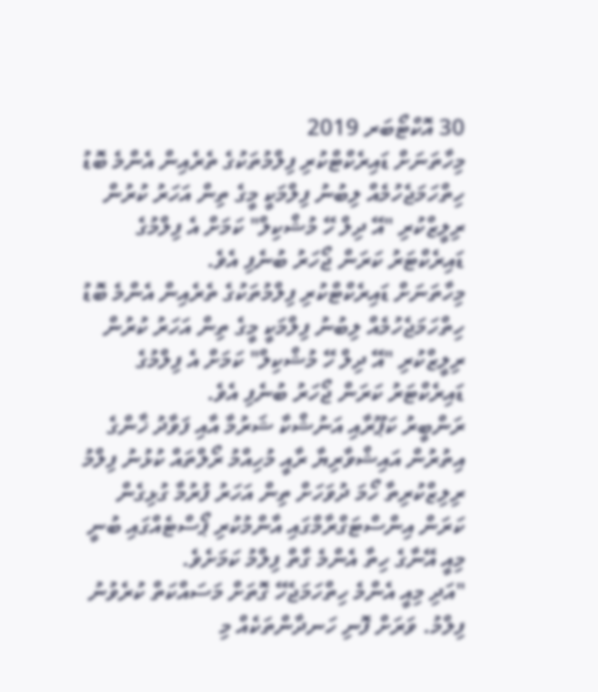30 އޮކްޓޯބަރ 2019
މިހާތަނަށް ޑައިރެކްޓްކުރި ފިލްމުތަކުގެ ތެރެއިން އެންމެ ބޮޑު ހިތްހަމަޖެހުމެއް ލިބުނު ފިލްމަކީ މީގެ ތިން އަހަރު ކުރުން ރިލީޒްކުރި "އޭ ދިލް ހޭ މުޝްކިލް" ކަމަށް އެ ފިލްމުގެ ޑައިރެކްޓަރު ކަރަން ޖޯހަރު ބުނެފި އެވެ.
މިހާތަނަށް ޑައިރެކްޓްކުރި ފިލްމުތަކުގެ ތެރެއިން އެންމެ ބޮޑު ހިތްހަމަޖެހުމެއް ލިބުނު ފިލްމަކީ މީގެ ތިން އަހަރު ކުރުން ރިލީޒްކުރި "އޭ ދިލް ހޭ މުޝްކިލް" ކަމަށް އެ ފިލްމުގެ ޑައިރެކްޓަރު ކަރަން ޖޯހަރު ބުނެފި އެވެ.
ރަންބީރު ކަޕޫރާއި އަނުޝްކާ ޝަރުމާ އާއި ފަވާދު ޚާންގެ އިތުރުން އައިޝްވާރިޔާ ރާއީ މުހިއްމު ރޯލްތައް ކުޅުނު ފިލްމު ރިލިޒްކުރިތާ ހޯމަ ދުވަހަށް ތިން އަހަރު ފުރުމާ ގުޅިގެން ކަރަން އިންސްޓަގްރާމްގައި އާންމުކުރި ޕޯސްޓެއްގައި ބުނީ މިއީ އޭނާގެ ހިތާ އެންމެ ގާތް ފިލްމު ކަމަށެވެ.
"އަދި މިއީ އެންމެ ހިތްހަމަޖެހޭ ގޮތަށް މަސައްކަތް ކުރެވުނު ފިލްމު. ވަރަށް ފޮނި ހަނދާންތަކެއް މި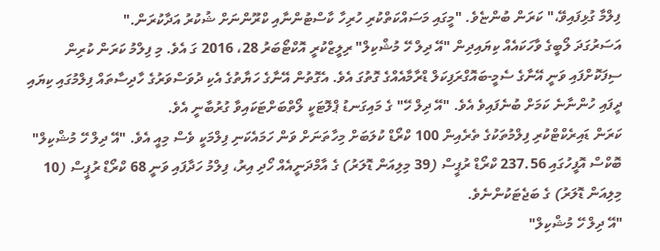ފިލްމާ ގުޅިފައިވޭ،" ކަރަން ބުންޏެވެ. "މީގައި މަސައްކަތްކުރި ހުރިހާ ކާސްޓުންނާއި ކްރޫންނަށް ޝުކުރު އަދާކުރަން."
އަސަރުގަދަ ލޯބީގެ ވާހަކައެއް ކިޔައިދިން "އޭ ދިލް ހޭ މުޝްކިލް" ރިލީޒްކުރީ އޮކްޓޯބަރު 28، 2016 ގަ އެވެ. މި ފިލްމު ކަރަން ކުރިން ސިފަކޮށްފައި ވަނީ އޭނާގެ ސެމީ-ބައޮގްރަފިކަލް ޑްރާމާއެއްގެ ގޮތުގަ އެވެ. އެގޮތުން އޭނާގެ ހަޔާތުގެ އެކި ދުވަސްވަރުގެ ހާދިސާތައް ފިލްމުގައި ކިޔައި ދީފައި ހުންނާނެ ކަމަށް ބުނެފައިވެ އެވެ. "އޭ ދިލް ހޭ" ގެ މައިގަނޑު ޕްލޮޓަކީ ލޯތްބަށްޓަކައިވާ ގުރުބާނީ އެވެ.
ކަރަން ޑައިރެކްޓްކުރި ފިލްމުތަކުގެ ތެރެއިން 100 ކްރޯޑް ކުލަބަށް މިހާތަނަށް ވަން ހަމައެކަނި ފިލްމަކީ ވެސް މިއީ އެވެ. "އޭ ދިލް ހޭ މުޝްކިލް" ބޮކްސް އޮފީހުގައި 237.56 ކްރޯޑް ރުޕީސް (39 މިލިއަން ޑޮލަރު) ގެ އާމްދަނީއެއް ހޯދި އިރު، ފިލްމު ހަދާފައި ވަނީ 68 ކްރޯޑް ރުޕީސް (10 މިލިއަން ޑޮލަރު) ގެ ބަޖެޓަކުންނެވެ.
"އޭ ދިލް ހޭ މުޝްކިލް"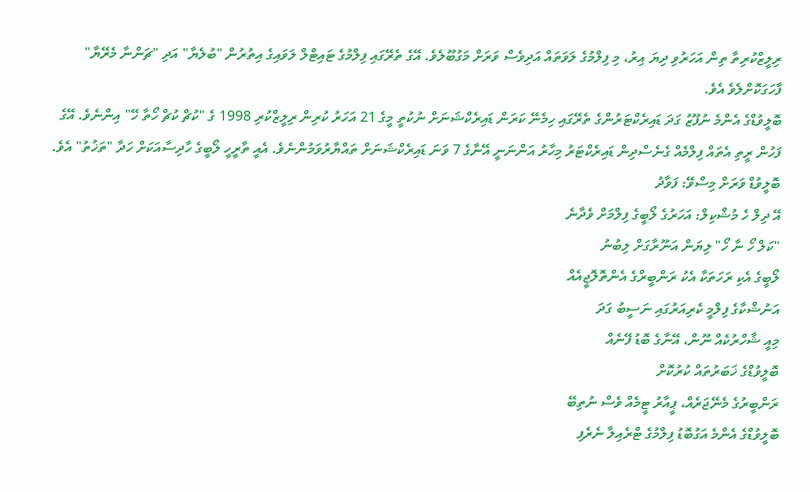ރިލީޒްކުރިތާ ތިން އަހަރުވި ދިޔަ އިރު، މި ފިލްމުގެ ލަވަތައް އަދިވެސް ވަރަށް މަގުބޫލެވެ. އޭގެ ތެރޭގައި ފިލްމުގެ ޓައިޓްލް ލަވައިގެ އިތުރުން "ބުލެޔާ" އަދި "ޗަންނާ މެރޭޔާ" ފާހަގަކޮށްލެވެ އެވެ.
ބޮލީވުޑްގެ އެންމެ ނުފޫޒު ގަދަ ޑައިރެކްޓަރުންގެ ތެރޭގައި ހިމެނޭ ކަރަން ޑައިރެކްޝަނަށް ނުކުތީ މީގެ 21 އަހަރު ކުރިން ރިލީޒްކުރި 1998 ގެ "ކުޗް ކުޗް ހޯތާ ހޭ" އިންނެވެ. އޭގެ ފަހުން ރީތި އެތައް ފިލްމެއް ގެނެސްދިން ޑައިރެކްޓަރު މިހާރު އަންނަނީ އޭނާގެ 7 ވަނަ ޑައިރެކްޝަނަށް ތައްޔާރުވަމުންނެވެ. އެއީ ތާރީހީ ލޯބީގެ ހާދިސާއަކަށް ހަދާ "ތަޚުތު" އެވެ.
ބޮލީވުޑް ވަރަށް މިސްވޭ: ފަވާދު
އޭ ދިލް ހެ މުޝްކިލް: އަހަރުގެ ލޯބީގެ ފިލްމަށް ވެދާނެ
"ކަލް ހޯ ނާ ހޯ" ލިޔަން އަނޫރާގަށް ލިބުނު
ލޯބީގެ އެކި ރަހަތަކާ އެކު ރަންބީރްގެ އެންތޮލޮޖީއެއް
އަނުޝްކާގެ ފިލްމީ ކެރިއަރުގައި ނަސީބު ގަދަ
މިއީ ޝާހްރުކެއް ނޫން، އޭނާގެ ބޮޑު ފޭނެއް
ބޮލީވުޑްގެ ޚަބަރުތައް ކުރުކޮށް
ރަންބީރުގެ މެނޭޖަރެއް، ޕީއާރު ޓީމެއް ވެސް ނުތިބޭ
ބޮލީވުޑްގެ އެންމެ އަގުބޮޑު ފިލްމުގެ ޓްރެއިލާ ނެރެފި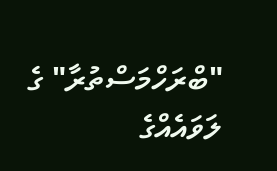"ބްރަހްމަސްތުރާ" ގެ ލަވައެއްގެ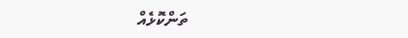ތަންކޮޅެއް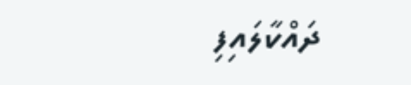ދައްކާލައިފި